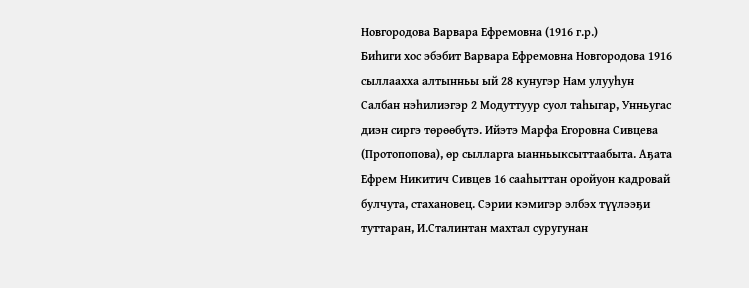Новгородова Варвара Ефремовна (1916 г.р.)
Биһиги хос эбэбит Варвара Ефремовна Новгородова 1916 сыллаахха алтынньы ый 28 кунугэр Нам улууһун Салбан нэһилиэгэр 2 Модуттуур суол таһыгар, Унньугас диэн сиргэ төрөөбүтэ. Ийэтэ Марфа Егоровна Сивцева (Протопопова), өр сылларга ыанньыксыттаабыта. Аҕата Ефрем Никитич Сивцев 16 сааһыттан оройуон кадровай булчута, стахановец. Сэрии кэмигэр элбэх түүлээҕи туттаран, И.Сталинтан махтал суругунан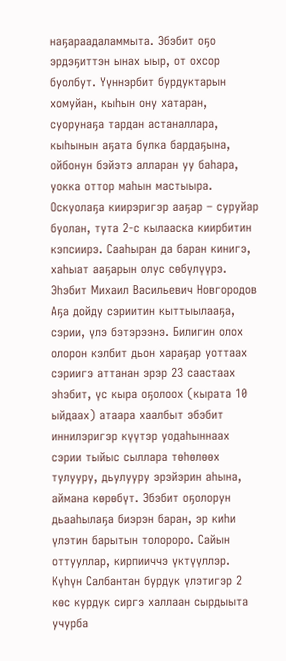наҕараадаламмыта. Эбэбит оҕо эрдэҕиттэн ынах ыыр, от охсор буолбут. Үүннэрбит бурдуктарын хомуйан, кыһын ону хатаран, суорунаҕа тардан астаналлара, кыһынын аҕата булка бардаҕына, ойбонун бэйэтэ алларан уу баһара, уокка оттор маһын мастыыра. Оскуолаҕа киирэригэр ааҕар – суруйар буолан, тута 2-с кылааска киирбитин кэпсиирэ. Сааһыран да баран кинигэ, хаһыат ааҕарын олус сөбүлүүрэ.
Эһэбит Михаил Васильевич Новгородов Аҕа дойду сэриитин кыттыылааҕа, сэрии, үлэ бэтэрээнэ. Билигин олох олорон кэлбит дьон хараҕар уоттаах сэриигэ аттанан эрэр 23 саастаах эһэбит, үс кыра оҕолоох (кырата 10 ыйдаах) атаара хаалбыт эбэбит иннилэригэр күүтэр уодаһыннаах сэрии тыйыс сыллара төһөлөөх тулууру, дьулууру эрэйэрин аһына, аймана көрөбүт. Эбэбит оҕолорун дьааһылаҕа биэрэн баран, эр киһи үлэтин барытын толороро. Сайын оттууллар, кирпииччэ үктүүллэр. Күһүн Салбантан бурдук үлэтигэр 2 көс курдук сиргэ халлаан сырдыыта учурба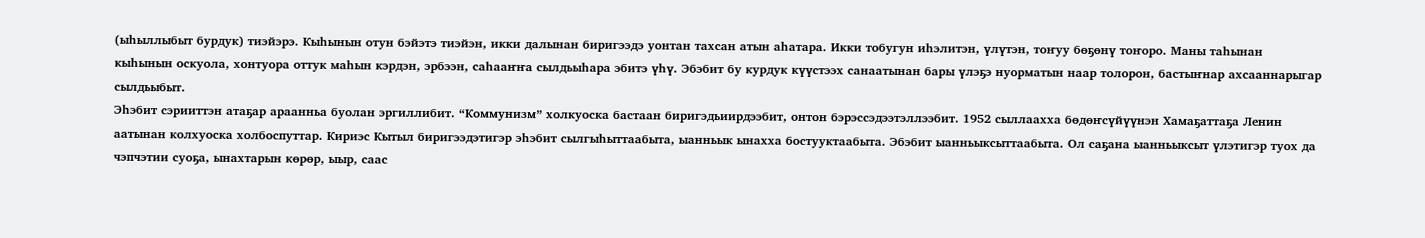(ыһыллыбыт бурдук) тиэйэрэ. Кыһынын отун бэйэтэ тиэйэн, икки далынан биригээдэ уонтан тахсан атын аһатара. Икки тобугун иһэлитэн, үлүтэн, тоҥуу бөҕөнү тоҥоро. Маны таһынан кыһынын оскуола, хонтуора оттук маһын кэрдэн, эрбээн, саһааҥҥа сылдьыһара эбитэ үһү. Эбэбит бу курдук күүстээх санаатынан бары үлэҕэ нуорматын наар толорон, бастыҥнар ахсааннарыгар сылдьыбыт.
Эһэбит сэрииттэн атаҕар араанньа буолан эргиллибит. “Коммунизм” холкуоска бастаан биригэдьиирдээбит, онтон бэрэссэдээтэллээбит. 1952 сыллаахха бөдөҥсүйүүнэн Хамаҕаттаҕа Ленин аатынан колхуоска холбоспуттар. Кириэс Кытыл биригээдэтигэр эһэбит сылгыһыттаабыта, ыанньык ынахха бостууктаабыта. Эбэбит ыанньыксыттаабыта. Ол саҕана ыанньыксыт үлэтигэр туох да чэпчэтии суоҕа, ынахтарын көрөр, ыыр, саас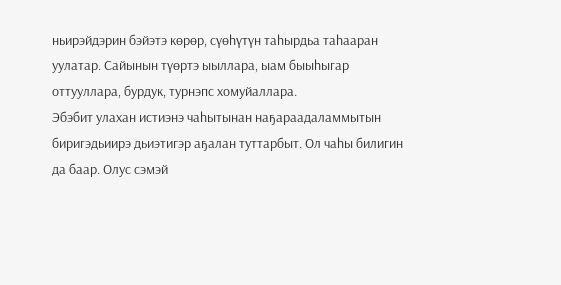ньирэйдэрин бэйэтэ көрөр, сүөһүтүн таһырдьа таһааран уулатар. Сайынын түөртэ ыыллара, ыам быыһыгар оттууллара, бурдук, турнэпс хомуйаллара.
Эбэбит улахан истиэнэ чаһытынан наҕараадаламмытын биригэдьиирэ дьиэтигэр аҕалан туттарбыт. Ол чаһы билигин да баар. Олус сэмэй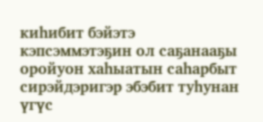киһибит бэйэтэ кэпсэммэтэҕин ол саҕанааҕы оройуон хаһыатын саһарбыт сирэйдэригэр эбэбит туһунан үгүс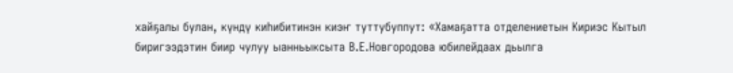хайҕалы булан, күндү киһибитинэн киэҥ туттубуппут: «Хамаҕатта отделениетын Кириэс Кытыл биригээдэтин биир чулуу ыанньыксыта В.Е.Новгородова юбилейдаах дьылга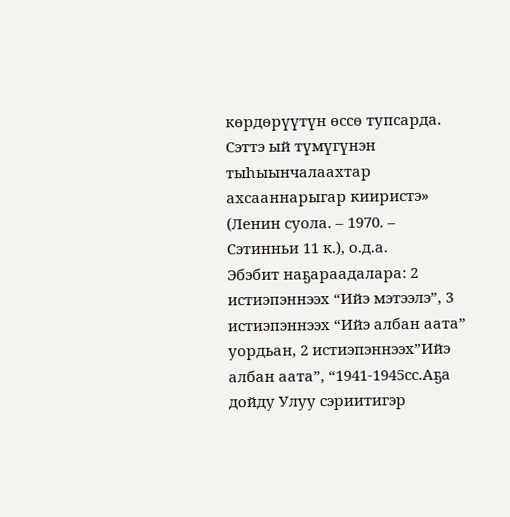көрдөрүүтүн өссө тупсарда. Сэттэ ый түмүгүнэн тыһыынчалаахтар ахсааннарыгар кииристэ» (Ленин суола. – 1970. – Сэтинньи 11 к.), о.д.а.
Эбэбит наҕараадалара: 2 истиэпэннээх “Ийэ мэтээлэ”, 3 истиэпэннээх “Ийэ албан аата” уордьан, 2 истиэпэннээх”Ийэ албан аата”, “1941-1945сс.Аҕа дойду Улуу сэриитигэр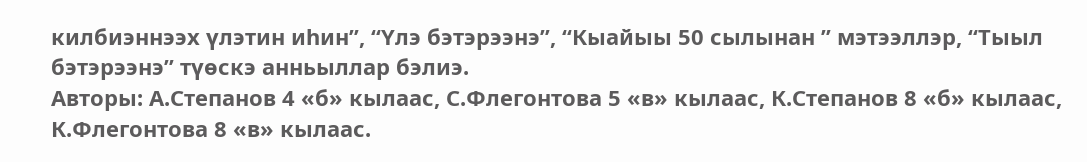килбиэннээх үлэтин иһин”, “Үлэ бэтэрээнэ”, “Кыайыы 50 сылынан ” мэтээллэр, “Тыыл бэтэрээнэ” түөскэ анньыллар бэлиэ.
Авторы: А.Степанов 4 «б» кылаас, С.Флегонтова 5 «в» кылаас, К.Степанов 8 «б» кылаас, К.Флегонтова 8 «в» кылаас.